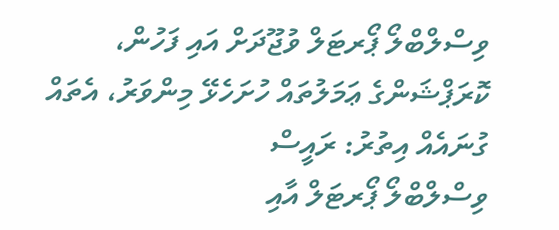ވިސްލްބްލޯ ޕޯރޓަލް ވުޖޫދަށް އައި ފަހުން، ކޮރަޕްޝަންގެ ޢަމަލުތައް ހުށަހެޅޭ މިންވަރު، އެތައް ގުނައެއް އިތުރު: ރައީސް
ވިސްލްބްލޯ ޕޯރޓަލް އާއި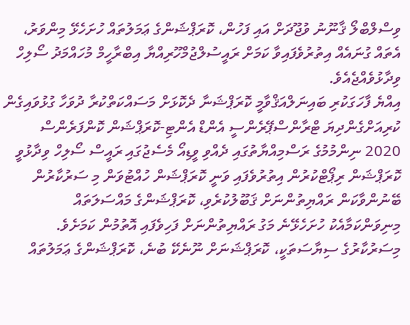ވިސްލްބްލޯ ޤާނޫނު ވުޖޫދަށް އައި ފަހުން، ކޮރަޕްޝަންގެ ޢަމަލުތައް ހުށަހެޅޭ މިންވަރު، އެތައް ގުނައެއް އިތުރުވެފައިވާ ކަމަށް ރައީސުލްޖުމްހޫރިއްޔާ އިބްރާހީމް މުހައްމަދު ސޯލިހް ވިދާޅުވެއްޖެއެވެ.
އިއްޔެ ފާހަގަކުރި ބައިނަލްއަޤްވާމީ ކޮރަޕްޝަނާ ދެކޮޅަށް މަސައްކަތްކުރާ ދުވަހާ ގުޅުވައިގެން ކުރިއަށްގެންދިޔަ ޓްރާންސްޕޭރެންސީ އެންޑް އެންޓި-ކޮރަޕްޝަން ކޮންފަރެންސް 2020 ނިންމުމުގެ ރަސްމިއްޔާތުގައި ދެއްވި ވީޑިއޯ މެސެޖުގައި ރައީސް ސޯލިހް ވިދާޅުވީ ކޮރަޕްޝަން ރިޕޯޓްކުރުން އިތުރުވެފައި ވަނީ ކޮރަޕްޝަން ހުއްޓުވަން މި ސަރުކާރުން ބޭނުންވާކަން ރައްޔިތުންނަށް ޤަބޫލުކުރެވި، ކޮރަޕްޝަންގެ މައްސަލަތައް މިނިވަންކަމާއެކު ހުށަހެޅޭނެ މަގު ރައްޔިތުންނަށް ފަހިވެފައި އޮތުމުން ކަމަށެވެ. މިސަރުކާރުގެ ސިޔާސަތަކީ، ކޮރަޕްޝަނަށް ނޫނެކޭ ބުނެ، ކޮރަޕްޝަންގެ ޢަމަލުތައް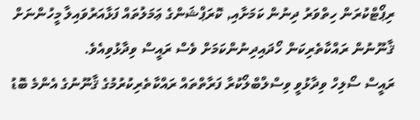ރިޕޯޓްކުރަން ހިތްވަރު ދިނުން ކަމަށާއި, ކޮރަޕްޝަންގެ ޢަމަލުތައް ފަޅާއަރުވައިލާ މީހުންނަށް ޤާނޫނުން ރައްކާތެރިކަން ހޯދައިދިނުންކަމަށް ވެސް ރައީސް ވިދާޅުވިއެވެ.
ރައީސް ސޯލިހް ވިދާޅުވީ ވިސްލްބްލޯކުރާ ފަރާތްތައް ރައްކާތެރިކުރުމުގެ ޤާނޫނުގެ އެންމެ ބޮޑު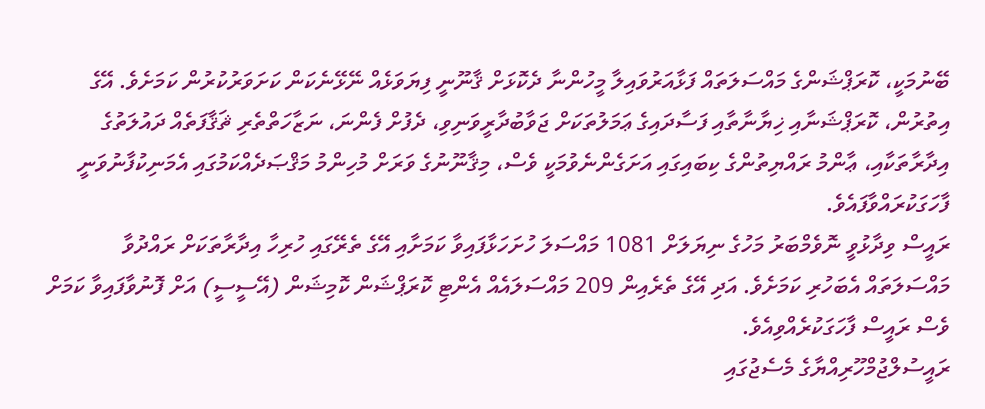ބޭނުމަކީ، ކޮރަޕްޝަންގެ މައްސަލަތައް ފަޅާއަރުވައިލާ މީހުންނާ ދެކޮޅަށް ޤާނޫނީ ފިޔަވަޅެއް ނޭޅޭނެކަން ކަށަވަރުކުރުން ކަމަށެވެ. އޭގެ އިތުރުން، ކޮރަޕްޝަނާއި ޚިޔާނާތާއި ފަސާދައިގެ ޢަމަލުތަކަށް ޖަވާބުދާރީވަނިވި، ދެފުށް ފެންނަ، ނަޒާހަތްތެރި ޘަޤާފަތެއް ދައުލަތުގެ އިދާރާތަކާއި، ޢާންމު ރައްޔިތުންގެ ކިބައިގައި އަށަގެންނެވުމަކީ ވެސް، މިޤާނޫނުގެ ވަރަށް މުހިންމު މަޤްޞަދެއްކަމުގައި އެމަނިކުފާނުވަނީ ފާހަގަކުރައްވާފައެވެ.
ރައީސް ވިދާޅުވީ ނޮވެމްބަރު މަހުގެ ނިޔަލަށް 1081 މައްސަލަ ހުށަހަޅާފައިވާ ކަމަށާއި އޭގެ ތެރޭގައި ހުރިހާ އިދާރާތަކަށް ރައްދުވާ މައްސަލަތައް އެބަހުރި ކަމަށެވެ. އަދި އޭގެ ތެރެއިން 209 މައްސަލައެއް އެންޓި ކޮރަޕްޝަން ކޮމިޝަން (އޭސީސީ) އަށް ފޮނުވާފައިވާ ކަމަށް ވެސް ރައީސް ފާހަގަކުރެއްވިއެވެ.
ރައީސުލްޖުމްހޫރިއްޔާގެ މެސެޖުގައި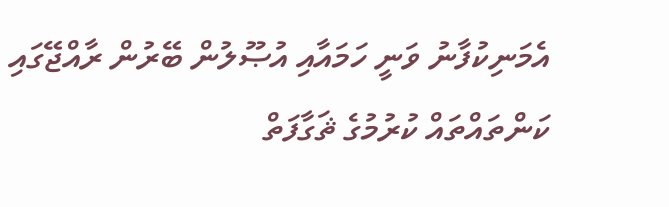އެމަނިކުފާނު ވަނީ ހަމައާއި އުޞޫލުން ބޭރުން ރާއްޖޭގައި ކަންތައްތައް ކުރުމުގެ ޘަގާފަތް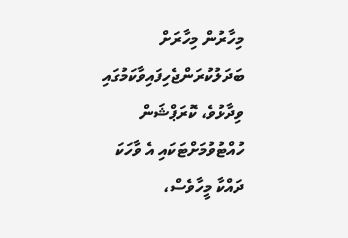މިހާރުން މިހާރަށް ބަދަލުކުރަންޖެހިފައިވާކަމުގައި ވިދާޅުވެ، ކޮރަޕްޝަން ހުއްޓުވުމަށްޓަކައި އެ ވާހަކަ ދައްކާ މީހާވެސް،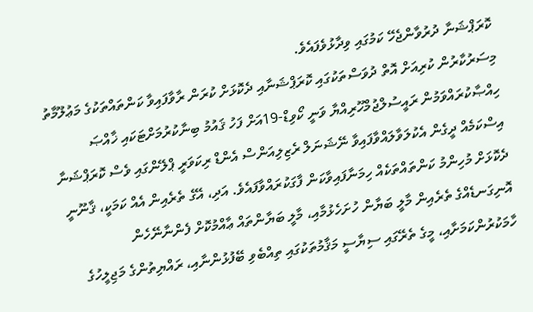ކޮރަޕްޝަނާ ދުރުވާންޖެހޭ ކަމުގައި ވިދާޅުވެފައެވެ.
މިސަރުކާރުން ކުރިއަށް އޮތް ދުވަސްތަކުގައި ކޮރަޕްޝަނާއި ދެކޮޅަށް ކުރަން ރާވާފައިވާ ކަންތައްތަކުގެ މަޢުލޫމާތު ހިއްޞާކުރައްވަމުން ރައީސުލްޖުމްހޫރިއްޔާ ވަނީ ކޯވިޑް-19އަށް ފަހު ޤައުމު ބިނާކުރުމަށްޓަކައި ޚާއްޞަ އިސްކަމެއް ދީގެން އެކުލަވާލައްވާފައިވާ ނޭޝަނަލް ރެޒިލިއަންސް އެންޑް ރިކަވަރީ ޕްލޭންގައި ވެސް ކޮރަޕްޝަނާ ދެކޮޅަށް މުހިންމު ކަންތައްތަކެއް ހިމަނާފައިވާކަން ފާގަކުރައްވާފައެވެ. އަދި، އޭގެ ތެރެއިން އެއް ކަމަކީ، ޤާނޫނީ އޮނިގަނޑެއްގެ ތެރެއިން މާލީ ބަޔާން ހުށަހެޅުމާއި، މާލީ ބަޔާންތައް ޢާއްމުކޮށް ފެންނާނޭހެން ހާމަކުރުންކަމަށާއި، މީގެ ތެރޭގައި ސިޔާސީ މަޤާމުތަކުގައި ތިއްބެވި ބޭފުޅުންނާއި، ރައްޔިތުންގެ މަޖިލީހުގެ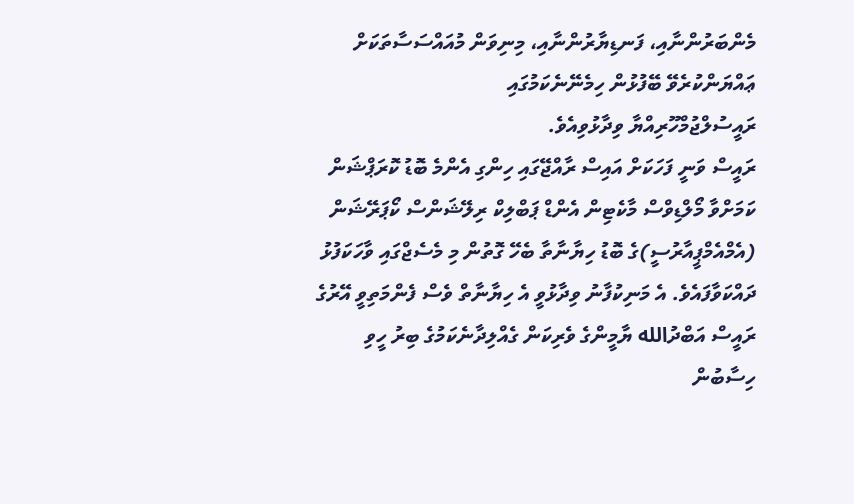މެންބަރުންނާއި، ފަނޑިޔާރުންނާއި، މިނިވަން މުއައްސަސާތަކަށް ޢައްޔަންކުރެވޭ ބޭފުޅުން ހިމެނޭނެކަމުގައި
ރައީސުލްޖުމްހޫރިއްޔާ ވިދާޅުވިއެވެ.
ރައީސް ވަނީ ފަހަކަށް އައިސް ރާއްޖޭގައި ހިންގި އެންމެ ބޮޑު ކޮރަޕްޝަން ކަމަށްވާ މޯލްޑިވްސް މާކެޓިން އެންޑް ޕަބްލިކް ރިލޭޝަންސް ކޯޕަރޭޝަން (އެމްއެމްޕީއާރުސީ)ގެ ބޮޑު ހިޔާނާތާ ބެހޭ ގޮތުން މި މެސެޖްގައި ވާހަކަފުޅު ދައްކަވާފައެވެ. އެ މަނިކުފާނު ވިދާޅުވީ އެ ހިޔާނާތް ވެސް ފެންމަތިވީ އޭރުގެ ރައީސް އަބްދުالله ޔާމީންގެ ވެރިކަން ގެއްލިދާނެކަމުގެ ބިރު ހީވި ހިސާބުން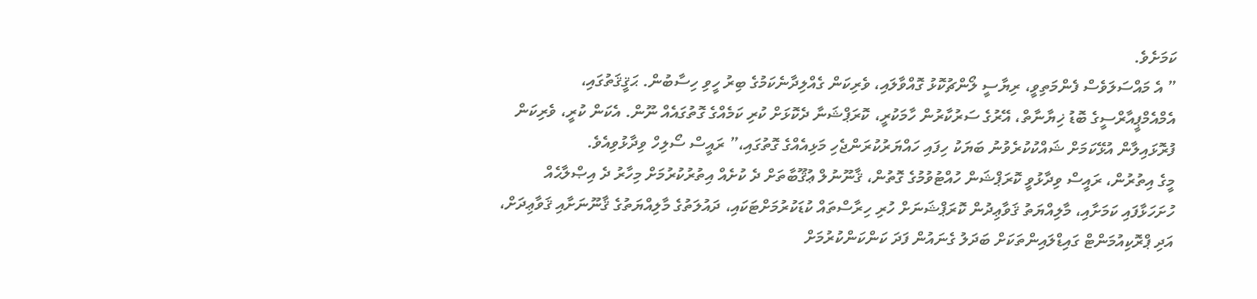ކަމަށެވެ.
” އެ މައްސަލަވެސް ފެންމަތިވީ، ރިޔާސީ ލޯންޗުކޮޅު ގޮއްވާލައި، ވެރިކަން ގެއްލިދާނެކަމުގެ ބިރު ހީވި ހިސާބުން. ޙަޤީޤަތުގައި، އެމްއެމްޕީއާރްސީގެ ބޮޑު ޚިޔާނާތް، އޭރުގެ ސަރުކާރުން ހާމަކުރީ، ކޮރަޕްޝަނާ ދެކޮޅަށް ކުރި ކަމެއްގެ ގޮތުގައެއް ނޫން. އެކަން ކުރީ، ވެރިކަން ފުރޮޅައިލާން އުޅޭކަމަށް ޝައްކުކުރެވުނު ބަޔަކު ހިފައި ހައްޔަރުކުރަންޖެހި މަޅިއެއްގެ ގޮތުގައި،” ރައީސް ސޯލިހް ވިދާޅުވިއެވެ.
މީގެ އިތުރުން، ރައީސް ވިދާޅުވީ ކޮރަޕްޝަން ހުއްޓުވުމުގެ ގޮތުން، ޤާނޫނުލް ޢުޤޫބާތަށް ދެ ކުށެއް އިތުރުކުރުމަށް މިހާރު ދެ އިޞްލާޙެއް ހުށަހަޅާފައި ކަމަށާއި، މާލިއްޔަތު ޤަވާޢިދުން ކޮރަޕްޝަނަށް ހުރި ހިރާސްތައް ކުޑަކުރުމަށްޓަކައި، ދައުލަތުގެ މާލިއްޔަތުގެ ޤާނޫނަށާއި ޤަވާޢިދަށް، އަދި ޕްރޮކިއުމަންޓް ގައިޑްލައިންތަކަށް ބަދަލު ގެނައުން ފަދަ ކަންކަންކުރުމަށް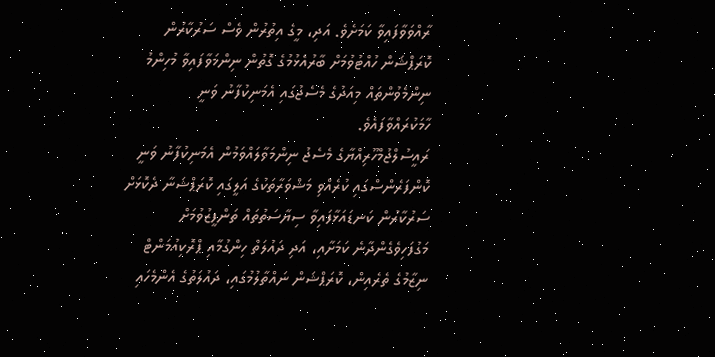ރާއްވަވާފައިވާ ކަމަށެވެ. އަދި، މީގެ އިތުރުން ވެސް ސަރުކާރުން ކޮރަޕްޝަން ހުއްޓުވުމަށް ބާރުއެޅުމުގެ ގޮތުން ނިންމަވާފައިވާ މުހިންމު ނިންމެވުންތައް މިއަދުގެ މެސެޖުގައި އެމަނިކުފާނު ވަނީ ހާމަކުރައްވާފައެވެ.
ރައީސުލްޖުމްހޫރިއްޔާގެ މެސެޖު ނިންމަވާލައްވަމުން އެމަނިކުފާނު ވަނީ ކޮންފަރެންސްގައި ކުރެއްވި މަޝްވަރާތަކުގެ އަލީގައި ކޮރަޕްޝަނާ ދެކޮޅަށް ސަރުކާރުން ކަނޑައަޅާފައިވާ ސިޔާސަތުތައް ތަންފީޒުވުމަށް މަގުފަހިވެގެންދާނެ ކަމަށާއި، އަދި ދައުލަތް ހިންގުމާއި ޕްރޮކިއުމަންޓް ނިޒާމުގެ ތެރެއިން، ކޮރަޕްޝަން ނައްތާލުމުގައި، ދައުލަތުގެ އެންމެހައި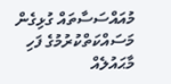މުއައްސަސާތައް ގުޅިގެން މަސައްކަތްކުރުމުގެ ފަހި މާޙައުލެއް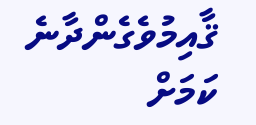ޤާއިމުވެގެންދާނެ ކަމަށް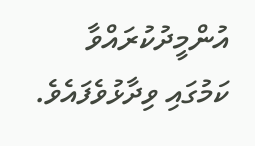އުންމީދުކުރައްވާ ކަމުގައި ވިދާޅުވެފައެވެ.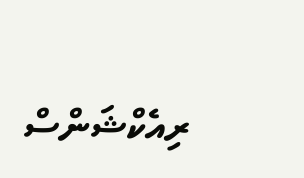ރިއެކްޝަންސް